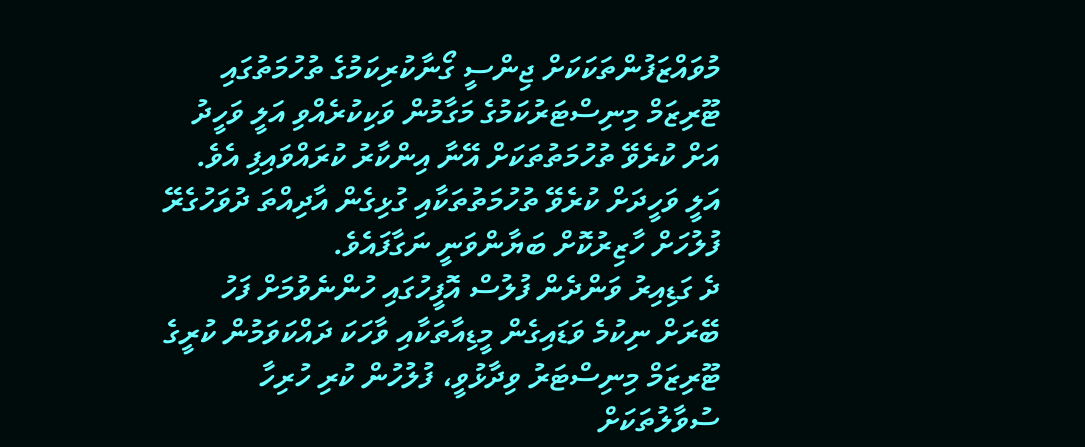މުވައްޒަފުންތަކަކަށް ޖިންސީ ގޯނާކުރިކަމުގެ ތުހުމަތުގައި ޓޫރިޒަމް މިނިސްޓަރުކަމުގެ މަގާމުން ވަކިކުރެއްވި އަލީ ވަހީދު އަށް ކުރެވޭ ތުހުމަތުތަކަށް އޭނާ އިންކާރު ކުރައްވައިފި އެވެ.
އަލީ ވަހީދަށް ކުރެވޭ ތުހުމަތުތަކާއި ގުޅިގެން އާދިއްތަ ދުވަހުގެރޭ ފުލުހަށް ހާޒިރުކޮށް ބަޔާންވަނީ ނަގާފައެވެ.
ދެ ގަޑިއިރު ވަންދެން ފުލުސް އޮފީހުގައި ހުންނެވުމަށް ފަހު ބޭރަށް ނިކުމެ ވަޑައިގެން މީޑިއާތަކާއި ވާހަކަ ދައްކަވަމުން ކުރީގެ ޓޫރިޒަމް މިނިސްޓަރު ވިދާޅުވީ، ފުލުހުން ކުރި ހުރިހާ ސުވާލުތަކަށް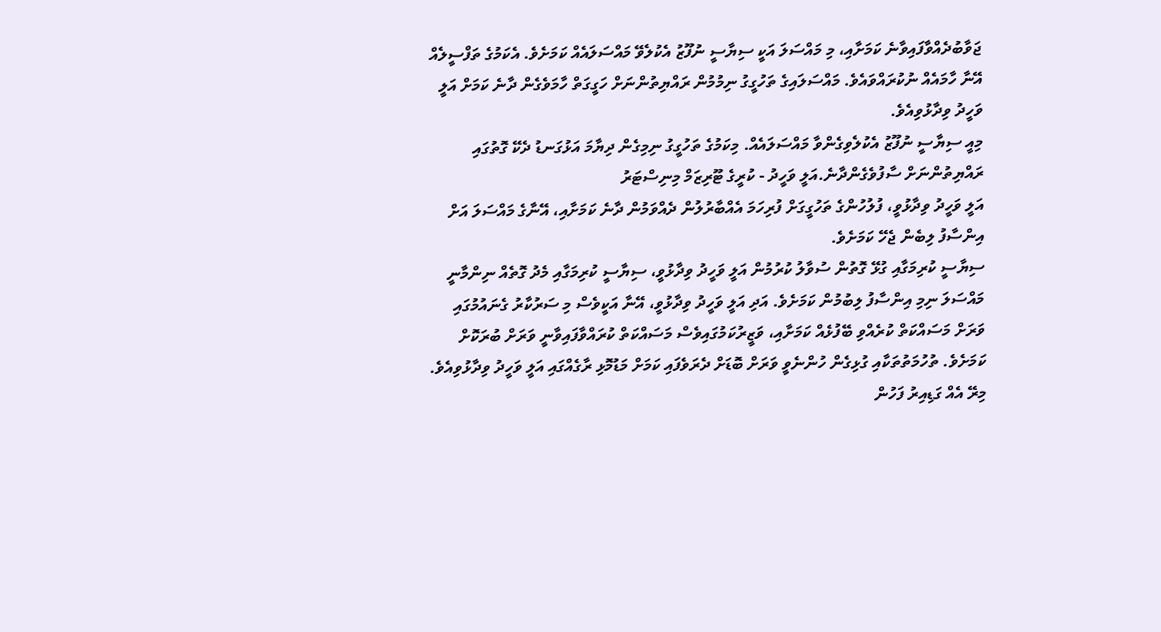ޖަވާބުދެއްވާފައިވާނެ ކަމަށާއި، މި މައްސަލަ އަކީ ސިޔާސީ ނުފޫޒު އެކުލެވޭ މައްސަލައެއް ކަމަށެވެ. އެކަމުގެ ތަފްސީލެއް އޭނާ ހާމައެއް ނުކުރައްވައެވެ. މައްސަލައިގެ ތަހުގީގު ނިމުމުން ރައްޔިތުންނަށް ހަގީގަތް ހާމަވެގެން ދާނެ ކަމަށް އަލީ ވަހީދު ވިދާޅުވިއެވެ.
މިއީ ސިޔާސީ ނުފޫޒު އެކުލެވިގެންވާ މައްސަލައެއް. މިކަމުގެ ތަހުގީގު ނިމިގެން ދިޔާމަ އަޅުގަނޑު ދެކޭ ގޮތުގައި ރައްޔިތުންނަށް ސާފުވެގެންދާނެ.އަލީ ވަހީދު - ކުރީގެ ޓޫރިޒަމް މިނިސްޓަރު
އަލީ ވަހީދު ވިދާޅުވީ، ފުލުހުންގެ ތަހުގީގަށް ފުރިހަމަ އެއްބާރުލުން ދެއްވަމުން ދާނެ ކަމަށާއި، އޭނާގެ މައްސަލަ އަށް އިންސާފު ލިބެން ޖެހޭ ކަމަށެވެ.
ސިޔާސީ ކުރިމަގާއި ގުޅޭ ގޮތުން ސުވާލު ކުރުމުން އަލީ ވަހީދު ވިދާޅުވީ، ސިޔާސީ ކުރިމަގާއި މެދު ގޮތެއް ނިންމާނީ މައްސަލަ ނިމި އިންސާފު ލިބުމުން ކަމަށެވެ. އަދި އަލީ ވަހީދު ވިދާޅުވީ، އޭނާ އަކީވެސް މި ސަރުކާރު ގެނައުމުގައި ވަރަށް މަސައްކަތް ކުރެއްވި ބޭފުޅެއް ކަމަށާއި، ވަޒީރުކަމުގައިވެސް މަސައްކަތް ކުރައްވާފައިވާނީ ވަރަށް ބުރަކޮށް ކަމަށެވެ. ތުހުމަތުތަކާއި ގުޅިގެން ހުންނެވީ ވަރަށް ބޮޑަށް ދެރަވެފައި ކަމަށް މަޑުމޮޅި ރާގެއްގައި އަލީ ވަހީދު ވިދާޅުވިއެވެ.
މިރޭ އެއް ގަޑިއިރު ފަހުން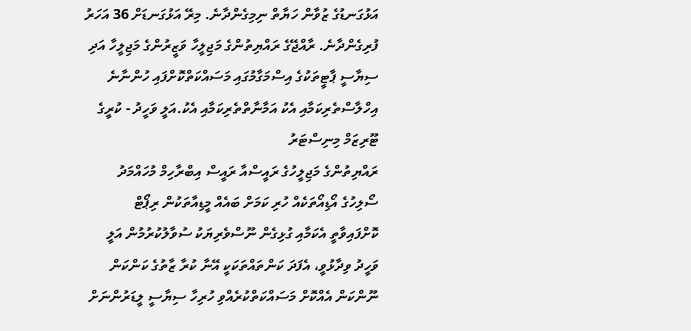އަޅުގަނޑުގެ ޒުވާން ހަޔާތް ނިމިގެންދާނެ. މިރޭ އަޅުގަނޑަށް 36 އަހަރު ފުރިގެންދާނެ. ރާއްޖޭގެ ރައްޔިތުންގެ މަޖިލީހާ ވަޒީރުންގެ މަޖިލީހާ އަދި ސިޔާސީ ޕާޓީތަކުގެ އިސްމަގާމުގައި މަސައްކަތްކޮށްފައި ހުންނާނެ އިހްލާސްތެރިކަމާއި އެކު އަމާނާތްތެރިކަމާއި އެކު.އަލީ ވަހީދު - ކުރީގެ ޓޫރިޒަމް މިނިސްޓަރު
ރައްޔިތުންގެ މަޖިލީހުގެ ރައީސްއާ ރައީސް އިބްރާހިމް މުހައްމަދު ސޯލިހުގެ އޯޑިއޯތަކެއް ހުރި ކަމަށް ބައެއް މީޑިއާތަކުން ރިޕޯޓް ކޮށްފައިވާތީ އެކަމާއި ގުޅިގެން ނޫސްވެރިޔަކު ސުވާލުކުރުމުން އަލީ ވަހީދު ވިދާޅުވީ، އެފަދަ ކަންތައްތަކަކީ އޭނާ ކުރާ ޒާތުގެ ކަންކަން ނޫންކަން އެއްކޮށް މަސައްކަތްކުރެއްވި ހުރިހާ ސިޔާސީ ލީޑަރުންނަށް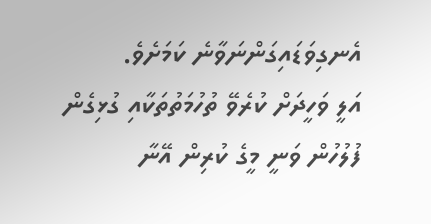އެނގިވަޑައިގަންނަވާނެ ކަމަށެވެ.
އަލީ ވަހީދަށް ކުރެވޭ ތުހުމަތުތަކާއި ގުޅިގެން ފުލުހުން ވަނީ މީގެ ކުރިން އޭނާ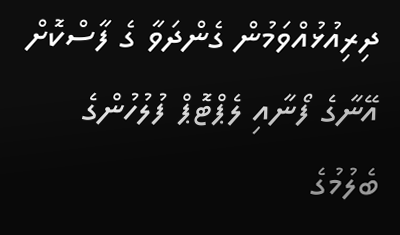ދިރިއުޅުއްވަމުން ގެންދަވާ ގެ ފާސްކޮށް އޭނާގެ ފޯނާއި ލެޕްޓޮޕް ފުލުހުންގެ ބެލުމުގެ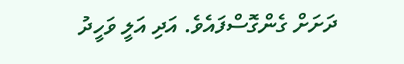ދަށަށް ގެންގޮސްފައެވެ. އަދި އަލީ ވަހީދު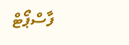ފާސްޕޯޓް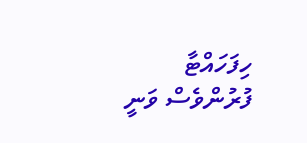ހިފަހައްޓާ ފުރުންވެސް ވަނީ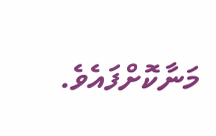މަނާކޮށްފައެވެ.